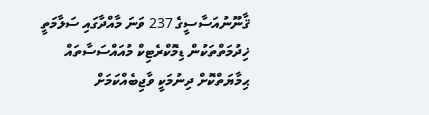ޤާނޫނުއަސާސީގެ 237 ވަނަ މާއްދާގައި ސަލާމަތީ ޚިދުމަތްތަކުން ޑިމޮކްރެޓިކް މުއައްސަސާތައް ޙިމާޔަތްކޮށް ދިނުމަކީ ވާޖިބެއްކަމަށް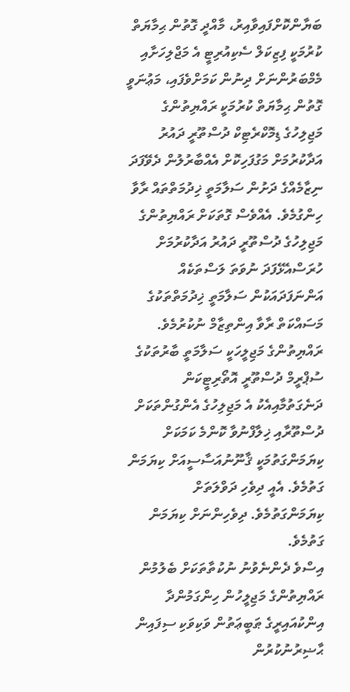ބަޔާންކޮށްފައިވާއިރު، މާއްދީ ގޮތުން ޙިމާޔަތް ކުރުމަކީ ފިޒިކަލް ސެކިއުރިޓީ އެ މަޖްލިހަށާއި މެމްބަރުންނަށް ދިނުން ކަމަށްވެފައި، މަޢުނަވީ ގޮތުން ޙިމާޔަތް ކުރުމަކީ ރައްޔިތުންގެ މަޖިލިހުގެ ޑިމޮކްރެޓިކް ދުސްތޫރީ ދައުރު އަދާކުރުމަށް މަގުފަހިކޮށް އެއްބާރުލުން ދެވޭފަދަ ނިޒާމެއްގެ ދަށުން ސަލާމަތީ ޚިދުމަތްތައް ރާވާ ހިންގުމެވެ. އެއްވެސް ގޮތަކަށް ރައްޔިތުންގެ މަޖިލިހުގެ ދުސްތޫރީ ދައުރު އަދާކުރުމަށް ހުރަސްއެޅޭފަދަ ނުވަތަ ލަސްތަކެއް އަންނަފަދައަކުން ސަލާމަތީ ޚިދުމަތްތަކުގެ މަސައްކަތް ރާވާ އިންތިޒާމް ނުކުރުމެވެ. ރައްޔިތުންގެ މަޖިލީހަކީ ސަލާމަތީ ބާރުތަކުގެ ސުޕްރީމް ދުސްތޫރީ އޮތޯރިޓީކަން ދަނެގަތުމާއިއެކު އެ މަޖިލިހުގެ އެންގުންތަކަށް ދުސްތޫރާއި ޚިލާފްނުވާ ކޮންމެ ކަމަކަށް ކިޔަމަންގަތުމަކީ ޤާނޫނުއަސާސީއަށް ކިޔަމަން ގަތުމެވެ. އެއީ ދިވެހި ދަވްލަތަށް ކިޔަމަންގަތުމެވެ. ދިވެހިންނަށް ކިޔަމަން ގަތުމެވެ.
އިސްވެ ދެންނެވުނު ނުކުތާތަކަށް ބެލުމުން ރައްޔިތުންގެ މަޖިލީހުން ހިންގަމުންދާ އިންކުއައިރީގެ ޠަބީޢަތުން ވަކިވަކި ސިފައިން ޙާޟިރުނުކުރުން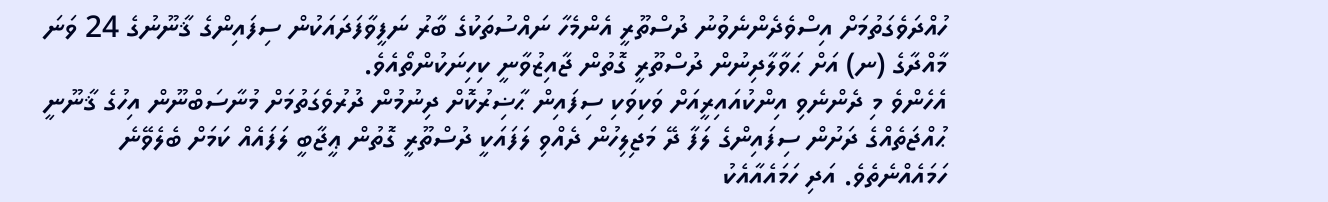ހުއްދަވެގަތުމަށް އިސްވެދެންނެވުނު ދުސްތޫރީ އެންމެހާ ނައްސުތަކުގެ ބާރު ނަފީވާފަދައަކުން ސިފައިންގެ ޤާނޫނުގެ 24 ވަނަ މާއްދާގެ (ނ) އަށް ޙަވާލާދިނުން ދުސްތޫރީ ގޮތުން ޖާއިޒުވާނީ ކިހިނަކުންތޯއެވެ.
އެހެންވެ މި ދެންނެވި އިންކުއައިރީއަށް ވަކިވަކި ސިފައިން ޙާޟިރުކޮށް ދިނުމުން ދުރުވެގަތުމަށް މުނާސަބްނޫން އިހުގެ ޤާނޫނީ ޙުއްޖަތެއްގެ ދަށުން ސިފައިންގެ ލަފާ ދޭ މަޖިލިހުން ދެއްވި ލަފައަކީ ދުސްތޫރީ ގޮތުން ޢީޖާބީ ލަފައެއް ކަމަށް ބެލެވޭނެ ހަމައެއްނެތެވެ. އަދި ހަމައެއާއެކު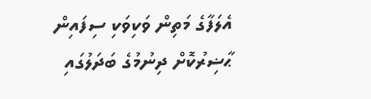އެލަފާގެ މަތިން ވަކިވަކި ސިފައިން ޙާޟިރުކޮށް ދިނުމުގެ ބަދަލުގައި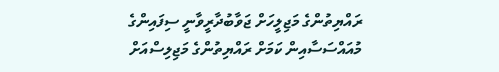ރައްޔިތުންގެ މަޖިލީހަށް ޖަވާބުދާރީވާނީ ސިފައިންގެ މުއައްސަސާއިން ކަމަށް ރައްޔިތުންގެ މަޖިލިސްއަށް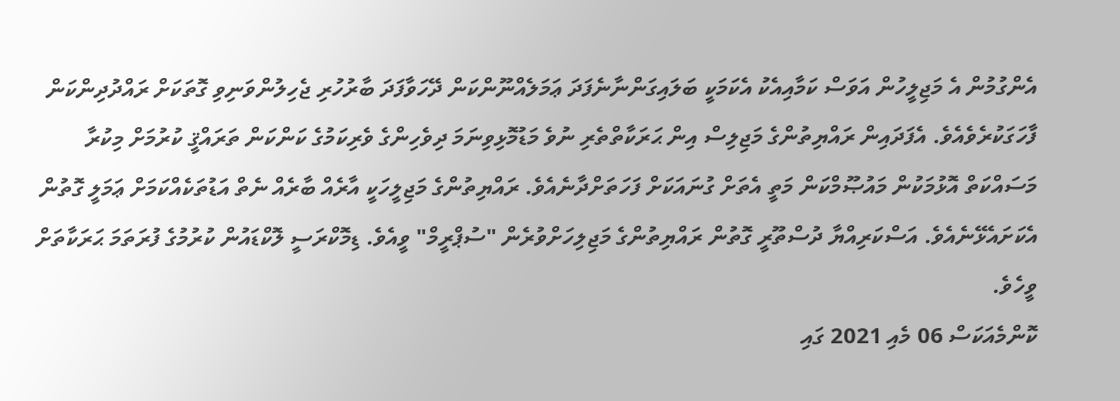އެންގުމުން އެ މަޖިލީހުން އަވަސް ކަމާއިއެކު އެކަމަކީ ބަލައިގަންނާނެފަދަ ޢަމަލެއްނޫންކަން ދޭހަވާފަދަ ބާރުހުރި ޖެހިލުންވަނިވި ގޮތަކަށް ރައްދުދިންކަން ފާހަގަކުރެވެއެވެ. އެފަދައިން ރައްޔިތުންގެ މަޖިލިސް އިން ޙަރަކާތްތެރި ނުވެ މަޑުމޮޅިވިނަމަ ދިވެހިންގެ ވެރިކަމުގެ ކަންކަން ތަރައްޤީ ކުރުމަށް މިކުރާ މަސައްކަތް އޮޅުމަކުން މައުޞޫމްކަން މަތީ އެތަށް ގުނައަކަށް ފަހަތަށްދާނެއެވެ. ރައްޔިތުންގެ މަޖިލީހަކީ އާރެއް ބާރެއް ނެތް އަޑުތަކެއްކަމަށް ޢަމަލީ ގޮތުން އެކަށައެޅޭނެއެވެ. އަސްކަރިއްޔާ ދުސްތޫރީ ގޮތުން ރައްޔިތުންގެ މަޖިލިހަށްވުރެން "ސުޕްރީމް" ވީއެވެ. ޑިމޮކްރަސީ ލޮކްޑައުން ކުރުމުގެ ފުރަތަމަ ޙަރަކާތަށް ވީހެވެ.
ކޮންމެއަކަސް 06 މެއި 2021 ގައި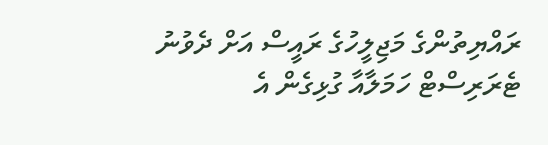ރައްޔިތުންގެ މަޖިލީހުގެ ރައީސް އަށް ދެވުނު ޓެރަރިސްޓް ހަމަލާއާ ގުޅިގެން އެ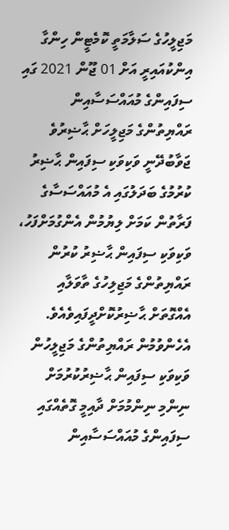މަޖިލީހުގެ ސަލާމަތީ ކޮމެޓީން ހިންގާ އިންކުއައިރީ އަށް 01 ޖޫން 2021 ގައި ސިފައިންގެ މުއައްސަސާއިން ރައްޔިތުންގެ މަޖިލީހަށް ޙާޟިރުވެ ޖަވާބުދޭނީ ވަކިވަކި ސިފައިން ޙާޟިރު ކުރުމުގެ ބަދަލުގައި އެ މުއައްސަސާގެ ފަރާތުން ކަމަށް ލިޔުމުން އެންގުމަށްފަހު، ވަކިވަކި ސިފައިން ޙާޟިރު ކުރުން ރައްޔިތުންގެ މަޖިލިހުގެ ތާވަލާއި އެއްގޮތަށް ޙާޟިރުކޮށްދީފައިވެއެވެ. އެހެންވުމުން ރައްޔިތުންގެ މަޖިލީހުން ވަކިވަކި ސިފައިން ޙާޟިރުކުރުމަށް ނިންމި ނިންމުމަށް ދާއިމީ ގޮތެއްގައި ސިފައިންގެ މުއައްސަސާއިން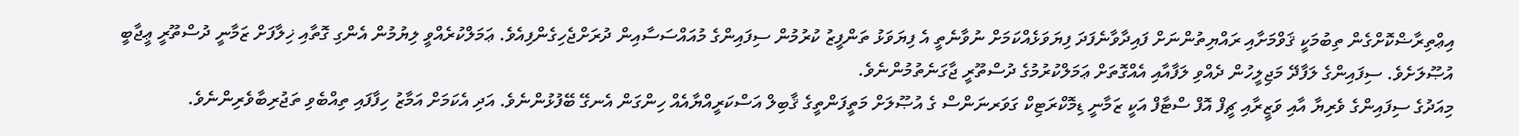އިޢްތިރާޟްކޮށްގެން ތިބުމަކީ ޤަވްމަށާއި ރައްޔިތުންނަށް ފައިދާވާނެފަދަ ފިޔަވަޅެއްކަމަށް ނުވާނެތީ އެ ފިޔަވަޅު ތަންފީޒު ކުރުމުން ސިފައިންގެ މުއައްސަސާއިން ދުރަށްޖެހިގެންފިއެވެ. ޢަމަލްކުރެއްވީ ލިޔުމުން އެންގި ގޮތާއި ޚިލާފަށް ޒަމާނީ ދުސްތޫރީ ޢީޖާބީ އުޞޫލަށެވެ. ސިފައިންގެ ލަފާދޭ މަޖިލީހުން ދެއްވި ލަފާއާއި އެއްގޮތަށް ޢަމަލްކުރުމުގެ ދުސްތޫރީ ޖާގަނެތުމުންނެވެ.
މިއަދުގެ ސިފައިންގެ ވެރިޔާ އާއި ވަޒީރާއި ޗީފް އޮފް ސްޓާފް އަކީ ޒަމާނީ ޑިމޮކްރަޓިކް ގަވަރނަންސް ގެ އުޞޫލަށް މަތީފަންތީގެ ޤާބިލް އަސްކަރީއްޔާއެއް ހިންގަން އެނގޭ ބޭފުޅުންނެވެ. އަދި އެކަމަށް އަމާޒު ހިފާފައި ތިއްބެވި ތަޖުރިބާވެރިންނެވެ.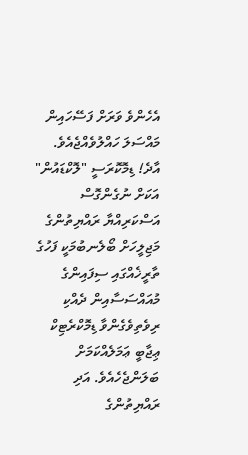އެހެންވެ ވަރަށް ފަސޭހައިން މައްސަލަ ހައްލުވެއްޖެއެވެ.
އާދެ! ޑިމޮކޮރަސީ "ލޮކްޑައުން" އަކަށް ނުގެންގޮސް އަސްކަރިއްޔާ ރައްޔިތުންގެ މަޖިލީހަށް ބޯލެނބުމަކީ ފަހުގެ ތާރީޚެއްގައި ސިފައިންގެ މުއައްސަސާއިން ދެއްކި ރިވެތިވެގެންވާ ޑިމޮކްރެޓިކް ޢިޖާބީ ޢަމަލެއްކަމަށް ބަލަންޖެހެއެވެ. އަދި ރައްޔިތުންގެ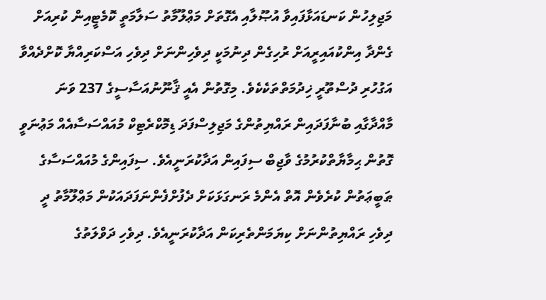މަޖިލިހުން ކަނޑައަޅާފައިވާ އުޞޫލާއި އެގޮތަށް މަޢްލޫމާތު ސަލާމަތީ ކޮމެޓީއިން ކުރިއަށް ގެންދާ އިންކުއައިރީއަށް ރުހިގެން ދިނުމަކީ ދިވެހިންނަށް ދިވެހި އަސްކަރިއްޔާ ކޮށްދެއްވާ އަގުހުރި ދުސްތޫރީ ޚިދުމަތްތަކެކެވެ. މިގޮތުން އެއީ ޤާނޫނުއަސާސީގެ 237 ވަނަ މާއްދާގާއި ބުނާފަދައިން ރައްޔިތުންގެ މަޖިލިސްފަދަ ޑިމޮކްރެޓިކް މުއައްސަސާއެއް މަޢުނަވީ ގޮތުން ޙިމާޔާތްކުރުމުގެ ވާޖިބް ސިފައިން އަދާކުރަނީއެވެ. ސިފައިންގެ މުއައްސަސާގެ ޠަބީޢަތުން ކުރެވެން އޮތް އެންމެ ރަނގަޅަކަށް ދެފުށްފެންނަފަދައަކުން މަޢްލޫމާތު ދީ ދިވެހި ރައްޔިތުންނަށް ކިޔަމަންތެރިކަން އަދާކުރަނީއެވެ. ދިވެހި ދަވްލަތުގެ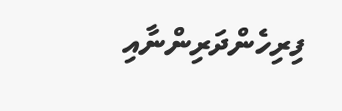ފިރިހެންދަރިންނާއި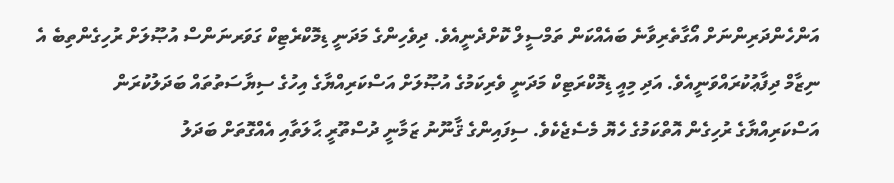އަންހެންދަރިންނަށް އޯގާތެރިވާނެ ބައެއްކަން ތަމްސީލް ކޮށްދެނީއެވެ. ދިވެހިންގެ މަދަނީ ޑިމޮކްރެޓިކް ގަވަރނަންސް އުޞޫލަށް ރުހިގެންތިބެ އެ ނިޒާމް ދިފާޢުކުރައްވަނީއެވެ. އަދި މިއީ ޑިމޮކްރަޓިކް މަދަނީ ވެރިކަމުގެ އުޞޫލަށް އަސްކަރިއްޔާގެ އިހުގެ ސިޔާސަތުތައް ބަދަލުކުރަން އަސްކަރިއްޔާގެ ރުހިގެން އޮތްކަމުގެ ހެޔޮ މެސެޖެކެވެ. ސިފައިންގެ ޤާނޫނު ޒަމާނީ ދުސްތޫރީ ޙާލަތާއި އެއްގޮތަށް ބަދަލު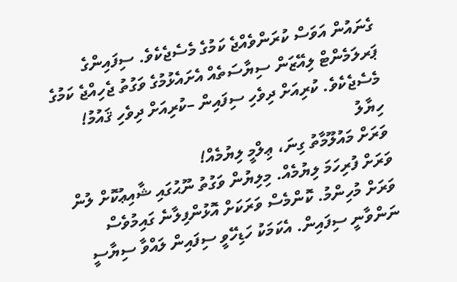ގެނައުން އަވަސް ކުރަންވެއްޖެ ކަމުގެ މެސެޖެކެވެ. ސިފައިންގެ ޕަރލަމެންޓް ލިއޭޒަން ސިޔާސަތެއް އެށައެޅުމުގެ ވަގުތު ޖެހިއްޖެ ކަމުގެ މެސެޖެކެވެ. ކުރިއަށް ދިވެހި ސިފައިން –ކުރިއަށް ދިވެހި ޤައުމު!
ހިޔާލު
ވަރަށް މައުލޫމާތު ގިނަ، ޢިލްމީ ލިޔުމެއް!
ވަރަށް ފުރިހަމަ ލިޔުމެއް. މިލިޔުން ވަގުތު ނޫޙުގައި ޝާއިޢުކޮށް ލުން ވަރަށް މުހިންމު. ކޮންމެސް ވަރަކަށް އޮޅުންފިލާނެ ގައިމުވެސް
ނަންވާނީ ސިފައިން. އެކަމަކު ހަޑިހޭވީ ސިފައިން ލައްވާ ސިޔާސީ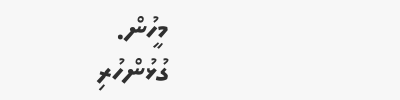މީހުން.
ގުޅުންހުރި